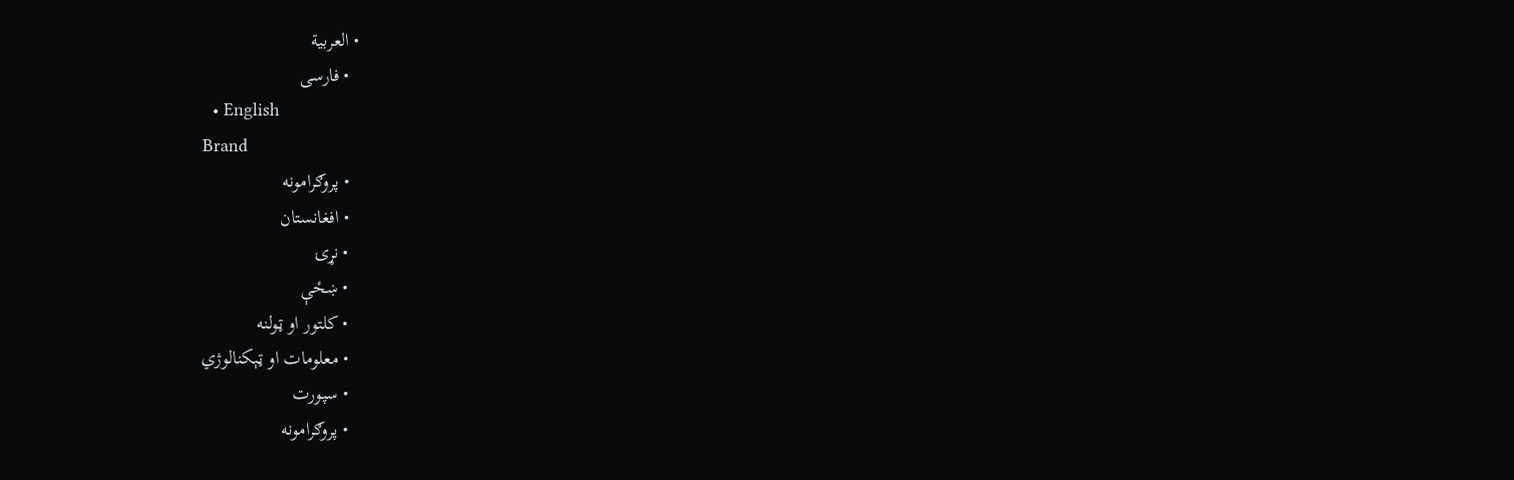• العربية
  • فارسی
  • English
Brand
  • پروګرامونه
  • افغانستان
  • نړۍ
  • ښځې
  • کلتور او ټولنه
  • معلومات او ټېکنالوژي
  • سپورت
  • پروګرامونه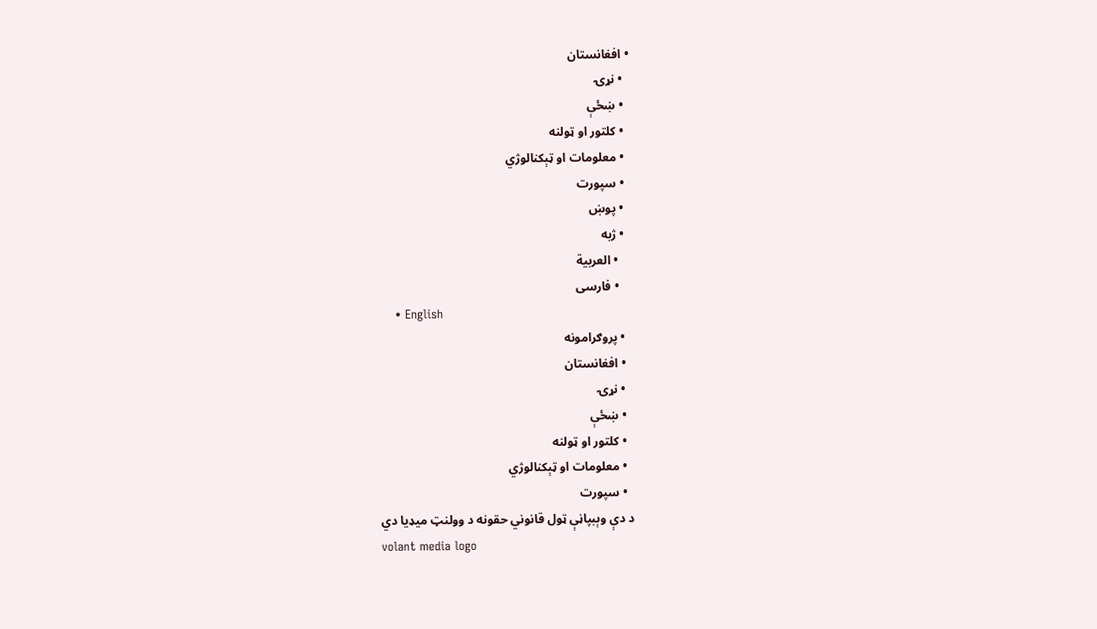• افغانستان
  • نړۍ
  • ښځې
  • کلتور او ټولنه
  • معلومات او ټېکنالوژي
  • سپورت
  • پوښ
  • ژبه
    • العربية
    • فارسی
    • English
  • پروګرامونه
  • افغانستان
  • نړۍ
  • ښځې
  • کلتور او ټولنه
  • معلومات او ټېکنالوژي
  • سپورت
د دې وېبپاڼې ټول قانوني حقونه د وولنټ میډیا دي
volant media logo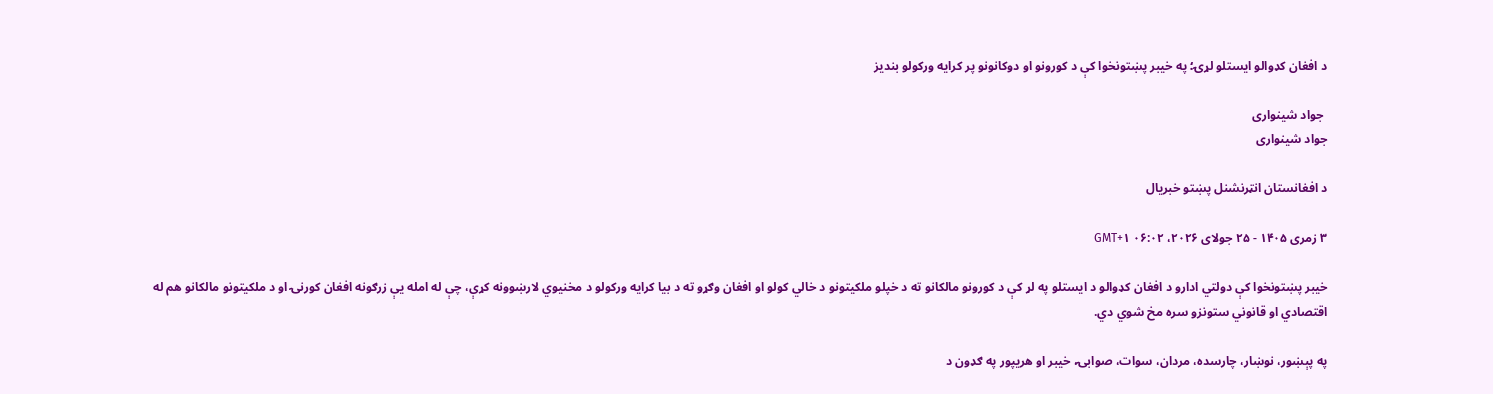د افغان کډوالو ایستلو لړۍ؛ په خیبر پښتونخوا کې د کورونو او دوکانونو پر کرایه ورکولو بندیز

 جواد شينواری
جواد شينواری

د افغانستان انټرنشنل پښتو خبریال

۳ زمری ۱۴۰۵ - ۲۵ جولای ۲۰۲۶، ۰۶:۰۲ GMT+۱

خیبر پښتونخوا کې دولتي ادارو د افغان کډوالو د ایستلو په لړ کې د کورونو مالکانو ته د خپلو ملکیتونو د خالي کولو او افغان وګړو ته د بیا کرایه ورکولو د مخنیوي لارښوونه کړې، چې له امله یې زرګونه افغان کورنۍ او د ملکیتونو مالکانو هم له اقتصادي او قانوني ستونزو سره مخ شوي دي.

په پېښور، نوښار، چارسده، مردان، سوات، صوابۍ، خیبر او هریپور په ګډون د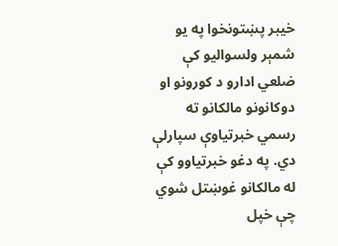خیبر پښتونخوا په یو شمېر ولسوالیو کې ضلعي ادارو د کورونو او دوکانونو مالکانو ته رسمي خبرتیاوې سپارلې دي. په دغو خبرتیاوو کې له مالکانو غوښتل شوي چې خپل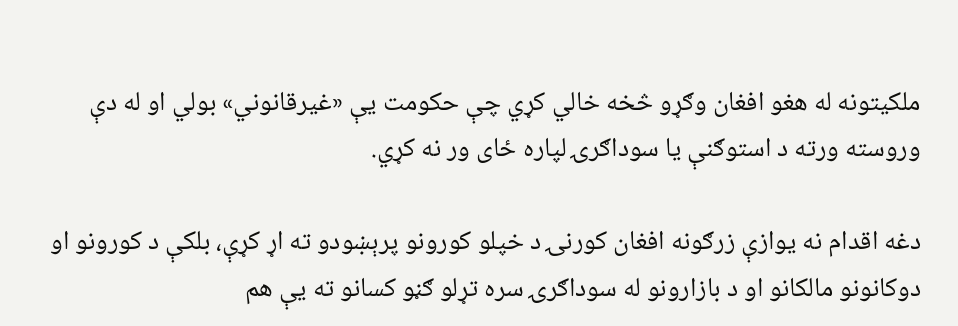ملکیتونه له هغو افغان وګړو څخه خالي کړي چې حکومت یې «غیرقانوني» بولي او له دې وروسته ورته د استوګنې یا سوداګرۍ لپاره ځای ور نه کړي.

دغه اقدام نه یوازې زرګونه افغان کورنۍ د خپلو کورونو پرېښودو ته اړ کړې، بلکې د کورونو او دوکانونو مالکانو او د بازارونو له سوداګرۍ سره تړلو ګڼو کسانو ته یې هم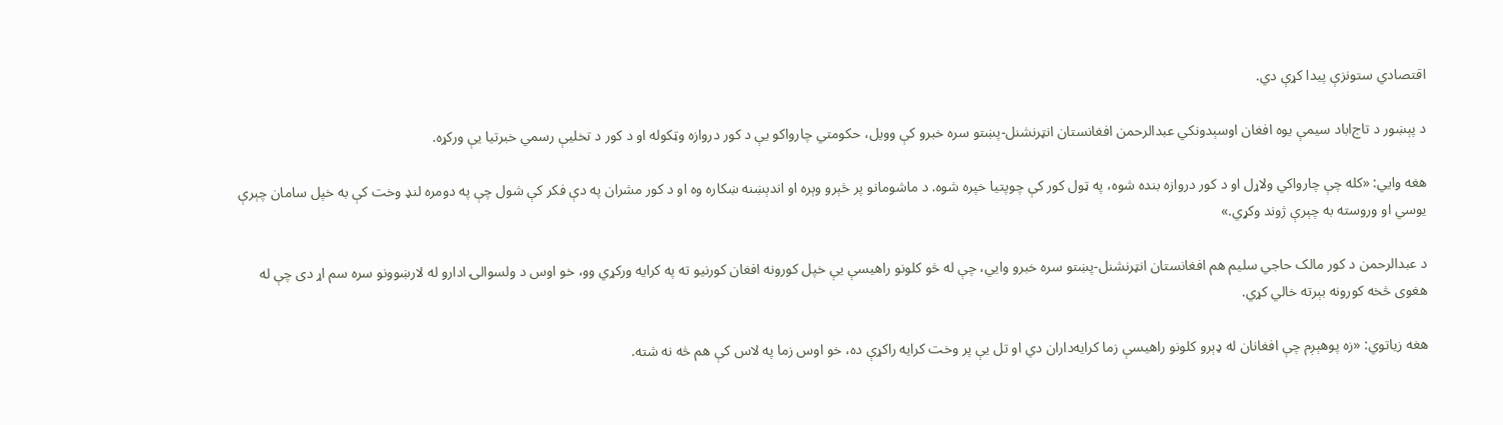اقتصادي ستونزې پیدا کړې دي.

د پېښور د تاج‌اباد سیمې یوه افغان اوسېدونکي عبدالرحمن افغانستان انټرنشنل-پښتو سره خبرو کې وویل، حکومتي چارواکو یې د کور دروازه وټکوله او د کور د تخلیې رسمي خبرتیا یې ورکړه.

هغه وایي: «کله چې چارواکي ولاړل او د کور دروازه بنده شوه، په ټول کور کې چوپتیا خپره شوه. د ماشومانو پر څېرو وېره او اندېښنه ښکاره وه او د کور مشران په دې فکر کې شول چې په دومره لنډ وخت کې به خپل سامان چېرې یوسي او وروسته به چېرې ژوند وکړي.»

د عبدالرحمن د کور مالک حاجي سلیم هم افغانستان انټرنشنل-پښتو سره خبرو وایي، چې له څو کلونو راهیسې یې خپل کورونه افغان کورنیو ته په کرایه ورکړي وو، خو اوس د ولسوالۍ ادارو له لارښوونو سره سم اړ دی چې له هغوی څخه کورونه بېرته خالي کړي.

هغه زیاتوي: «زه پوهېږم چې افغانان له ډېرو کلونو راهیسې زما کرایه‌داران دي او تل یې پر وخت کرایه راکړې ده، خو اوس زما په لاس کې هم څه نه شته.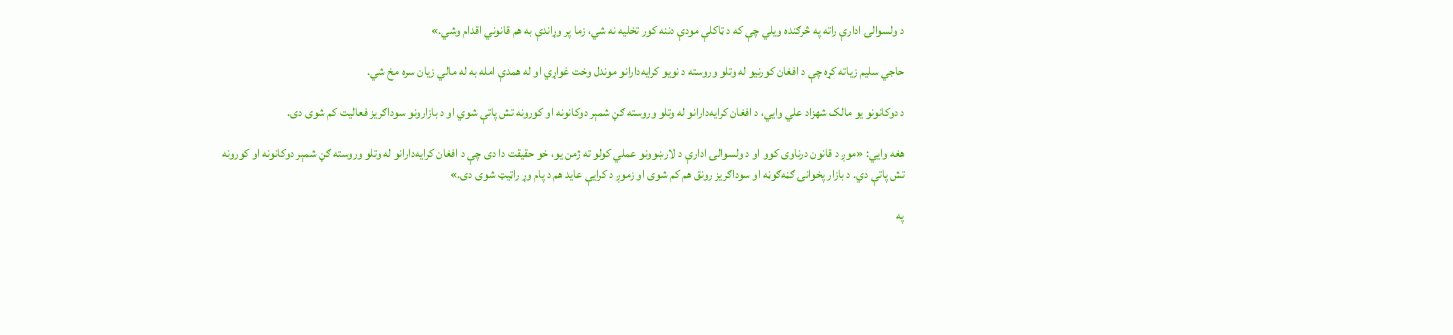د ولسوالۍ ادارې راته په څرګنده ویلي چې که د ټاکلې مودې دننه کور تخلیه نه شي، زما پر وړاندې به هم قانوني اقدام وشي.»

حاجي سلیم زیاته کړه چې د افغان کورنیو له وتلو وروسته د نويو کرایه‌دارانو موندل وخت غواړي او له همدې امله به له مالي زیان سره مخ شي.

د دوکانونو یو مالک شهزاد علي وايي، د افغان کرایه‌دارانو له وتلو وروسته ګڼ شمېر دوکانونه او کورونه تش پاتې شوي او د بازارونو سوداګریز فعالیت کم شوی دی.

هغه وایي: «موږ د قانون درناوی کوو او د ولسوالۍ ادارې د لارښوونو عملي کولو ته ژمن یو، خو حقیقت دا دی چې د افغان کرایه‌دارانو له وتلو وروسته ګڼ شمېر دوکانونه او کورونه تش پاتې دي. د بازار پخوانۍ ګڼه‌ګوڼه او سوداګریز رونق هم کم شوی او زموږ د کرایې عاید هم د پام وړ راټیټ شوی دی.»

په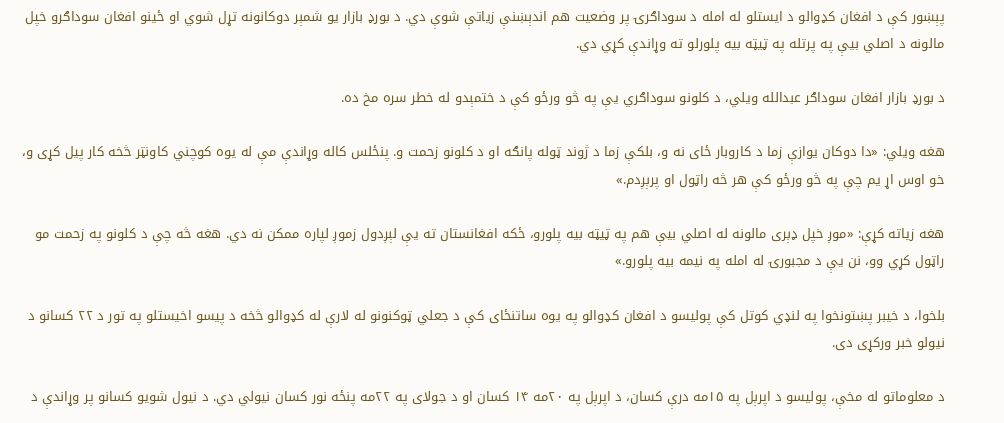پېښور کې د افغان کډوالو د ایستلو له امله د سوداګرۍ پر وضعیت هم اندېښنې زیاتې شوې دي. د بورډ بازار یو شمېر دوکانونه تړل شوي او ځینو افغان سوداګرو خپل مالونه د اصلي بیې په پرتله په ټیټه بیه پلورلو ته وړاندې کړي دي.

د بورډ بازار افغان سوداګر عبدالله ویلي، د کلونو سوداګري یې په څو ورځو کې د ختمېدو له خطر سره مخ ده.

هغه ویلي: «دا دوکان یوازې زما د کاروبار ځای نه و، بلکې زما د ژوند ټوله پانګه او د کلونو زحمت و. پنځلس کاله وړاندې مې له یوه کوچني کاونټر څخه کار پیل کړی و، خو اوس اړ یم چې په څو ورځو کې هر څه راټول او پرېږدم.»

هغه زیاته کړې: «موږ خپل ډېری مالونه له اصلي بیې هم په ټیټه بیه پلورو، ځکه افغانستان ته یې لېږدول زموږ لپاره ممکن نه دي. هغه څه چې د کلونو په زحمت مو راټول کړي وو، نن یې د مجبورۍ له امله په نیمه بیه پلورو.»

بلخوا، د خیبر پښتونخوا په لنډي کوتل کې پولیسو د افغان کډوالو په یوه ساتنځای کې د جعلي ټوکنونو له لارې له کډوالو څخه د پیسو اخیستلو په تور د ۲۲ کسانو د نیولو خبر ورکړی دی.

د معلوماتو له مخې، پولیسو د اپرېل په ۱۵مه درې کسان، د اپرېل په ۲۰مه ۱۴ کسان او د جولای په ۲۲مه پنځه نور کسان نیولي دي. د نیول شویو کسانو پر وړاندې د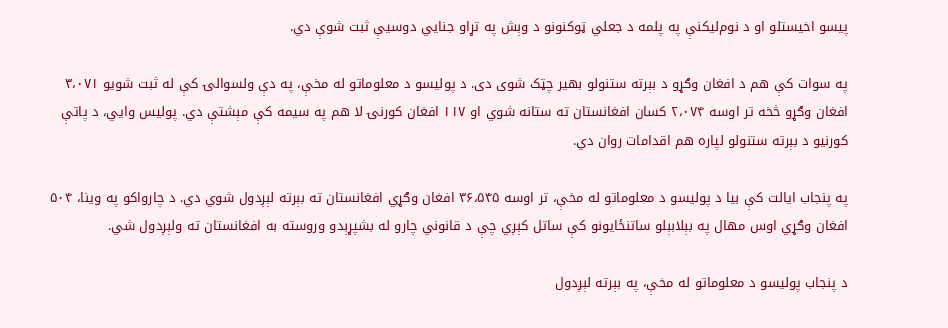پیسو اخیستلو او د نوم‌لیکنې په پلمه د جعلي ټوکنونو د وېش په تړاو جنايي دوسیې ثبت شوې دي.

په سوات کې هم د افغان وګړو د بېرته ستنولو بهیر چټک شوی دی. د پولیسو د معلوماتو له مخې، په دې ولسوالۍ کې له ثبت شویو ۳،۰۷۱ افغان وګړو څخه تر اوسه ۲،۰۷۴ کسان افغانستان ته ستانه شوي او ۱۱۷ افغان کورنۍ لا هم په سیمه کې مېشتې دي. پولیس وايي، د پاتې کورنیو د بېرته ستنولو لپاره هم اقدامات روان دي.

په پنجاب ایالت کې بیا د پولیسو د معلوماتو له مخې، تر اوسه ۳۶،۵۴۵ افغان وګړي افغانستان ته بېرته لېږدول شوي دي. د چارواکو په وینا، ۵۰۴ افغان وګړي اوس مهال په بېلابېلو ساتنځایونو کې ساتل کېږي چې د قانوني چارو له بشپړېدو وروسته به افغانستان ته ولېږدول شي.

د پنجاب پولیسو د معلوماتو له مخې، په بېرته لېږدول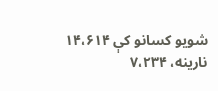شویو کسانو کې ۱۴،۶۱۴ نارینه، ۷،۲۳۴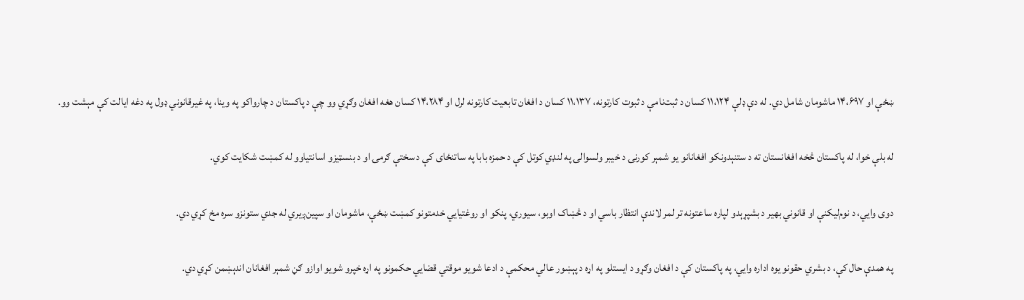ښځې او ۱۴،۶۹۷ ماشومان شامل دي. له دې ډلې ۱۱،۱۲۴ کسان د ثبت‌نامې د ثبوت کارتونه، ۱۱،۱۳۷ کسان د افغان تابعیت کارتونه لرل او ۱۴،۲۸۴ کسان هغه افغان وګړي وو چې د پاکستان د چارواکو په وینا، په غیرقانوني ډول په دغه ایالت کې مېشت وو.

له بلې خوا، له پاکستان څخه افغانستان ته د ستنېدونکو افغانانو یو شمېر کورنۍ د خیبر ولسوالۍ په لنډي کوتل کې د حمزه بابا په ساتنځای کې د سختې ګرمۍ او د بنسټیزو اسانتیاوو له کمښت شکایت کوي.

دوی وايي، د نوم‌لیکنې او قانوني بهیر د بشپړېدو لپاره ساعتونه تر لمر لاندې انتظار باسي او د څښاک اوبو، سیوري، پنکو او روغتیايي خدمتونو کمښت ښځې، ماشومان او سپین‌ږیري له جدي ستونزو سره مخ کړي دي.

په همدې حال کې، د بشري حقونو یوه اداره وايي، په پاکستان کې د افغان وګړو د ایستلو په اړه د پېښور عالي محکمې د ادعا شویو موقتي قضايي حکمونو په اړه خپرو شویو اوازو ګڼ شمېر افغانان اندېښمن کړي دي.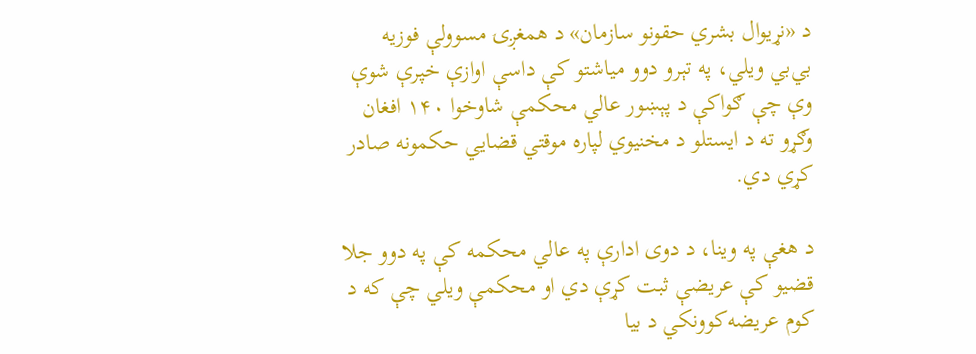د «نړیوال بشري حقونو سازمان» د همغږۍ مسوولې فوزیه بي‌بي ویلي، په تېرو دوو میاشتو کې داسې اوازې خپرې شوې وې چې ګواکې د پېښور عالي محکمې شاوخوا ۱۴۰ افغان وګړو ته د ایستلو د مخنیوي لپاره موقتي قضايي حکمونه صادر کړي دي.

د هغې په وینا، د دوی ادارې په عالي محکمه کې په دوو جلا قضیو کې عریضې ثبت کړې دي او محکمې ویلي چې که د کوم عریضه‌کوونکي د بیا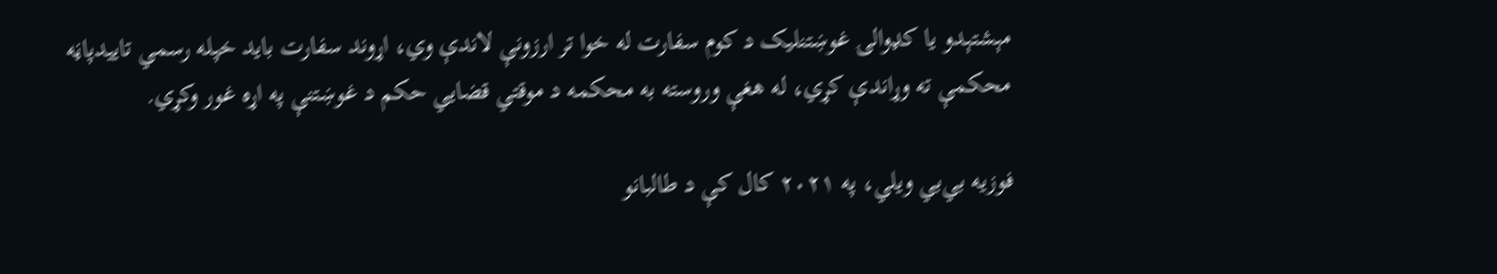مېشتېدو یا کډوالۍ غوښتنلیک د کوم سفارت له خوا تر ارزونې لاندې وي، اړوند سفارت باید خپله رسمي تاییدپاڼه محکمې ته وړاندې کړي، له هغې وروسته به محکمه د موقتي قضايي حکم د غوښتنې په اړه غور وکړي.

فوزیه بي‌بي ویلي، په ۲۰۲۱ کال کې د طالبانو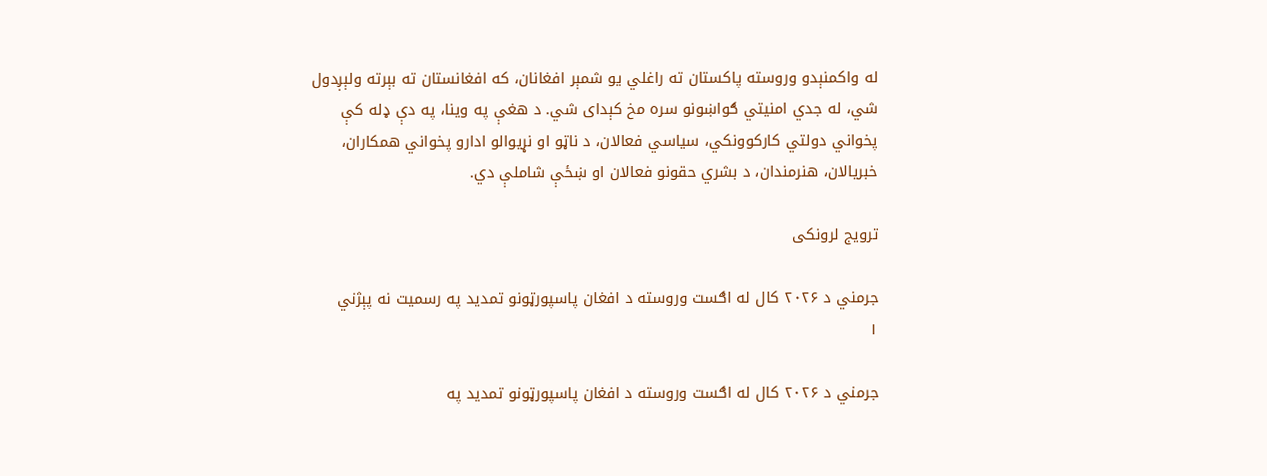له واکمنېدو وروسته پاکستان ته راغلي یو شمېر افغانان، که افغانستان ته بېرته ولېږدول شي، له جدي امنیتي ګواښونو سره مخ کېدای شي. د هغې په وینا، په دې ډله کې پخواني دولتي کارکوونکي، سیاسي فعالان، د ناټو او نړیوالو ادارو پخواني همکاران، خبریالان، هنرمندان، د بشري حقونو فعالان او ښځې شاملې دي.

ترویج لرونکی

جرمني د ۲۰۲۶ کال له اګست وروسته د افغان پاسپورټونو تمدید په رسمیت نه پېژني
۱

جرمني د ۲۰۲۶ کال له اګست وروسته د افغان پاسپورټونو تمدید په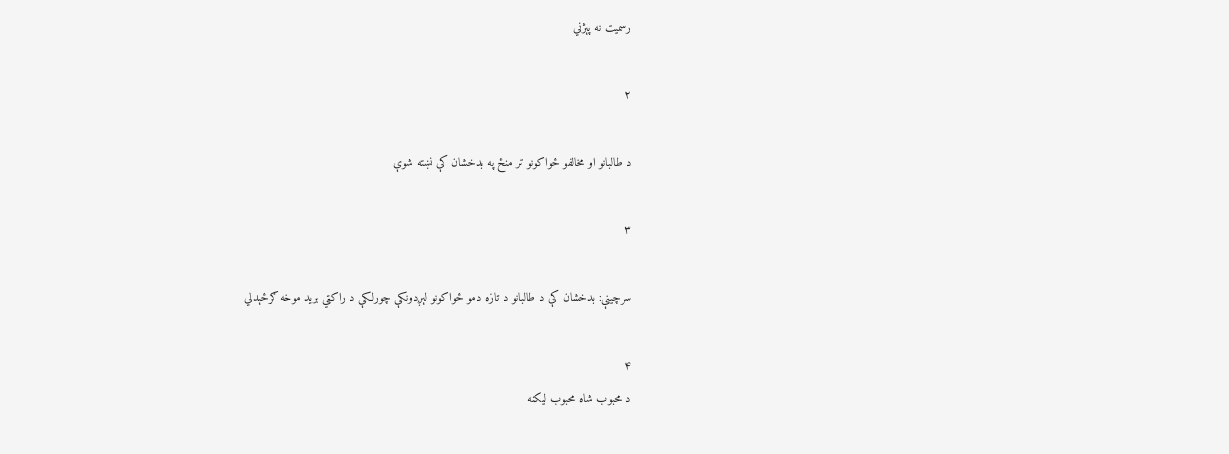رسمیت نه پېژني

۲

د طالبانو او مخالفو ځواکونو تر منځ په بدخشان کې نښته شوې

۳

سرچینې: بدخشان کې د طالبانو د تازه دمو ځواکونو لېږدونکې چورلکې د راکټي برید موخه ګرځېدلي

۴
د محبوب شاه محبوب لیکنه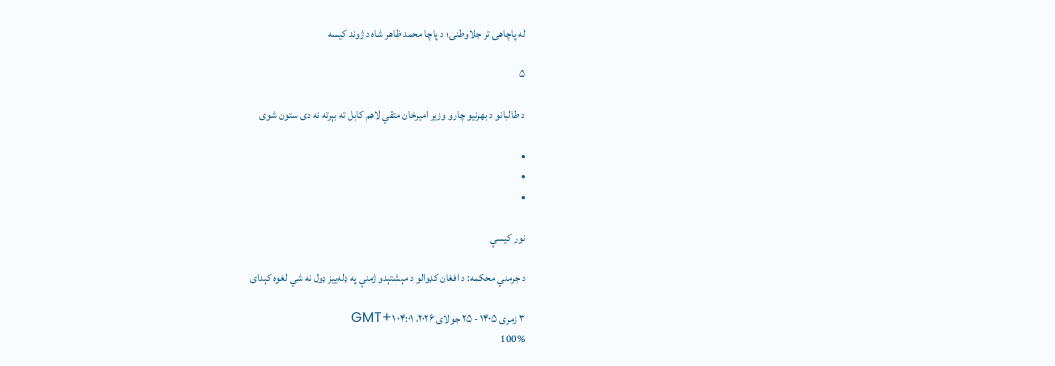له پاچاهۍ تر جلاوطنۍ؛ د پاچا محمد ظاهر شاه د ژوند کیسه

۵

د طالبانو د بهرنیو چارو وزیر امیرخان متقي لاهم کابل ته بېرته نه دی ستون شوی

•
•
•

نور کیسې

د جرمني محکمه: د افغان کډوالو د مېشتېدو ژمنې په ډله‌ییز ډول نه شي لغوه کېدای

۳ زمری ۱۴۰۵ - ۲۵ جولای ۲۰۲۶، ۰۴:۰۱ GMT+۱
100%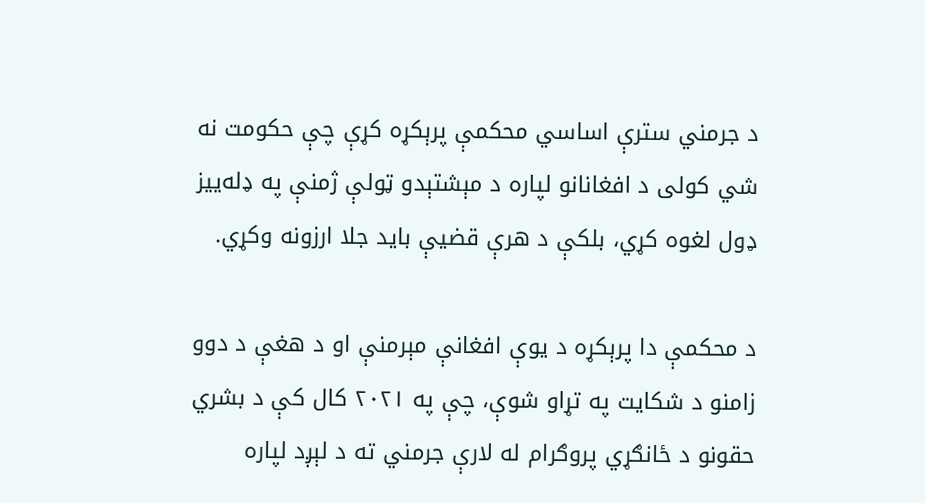د جرمني سترې اساسي محکمې پرېکړه کړې چې حکومت نه شي کولی د افغانانو لپاره د مېشتېدو ټولې ژمنې په ډله‌ییز ډول لغوه کړي، بلکې د هرې قضیې باید جلا ارزونه وکړي.

د محکمې دا پرېکړه د یوې افغانې مېرمنې او د هغې د دوو زامنو د شکایت په تړاو شوې، چې په ۲۰۲۱ کال کې د بشري حقونو د ځانګړي پروګرام له لارې جرمني ته د لېږد لپاره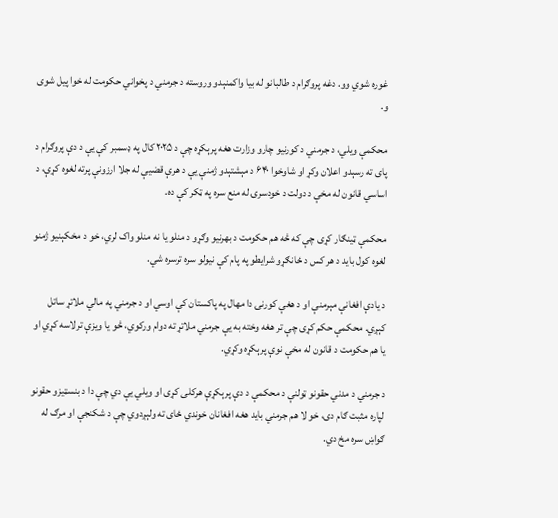غوره شوي وو. دغه پروګرام د طالبانو له بیا واکمنېدو وروسته د جرمني د پخواني حکومت له خوا پیل شوی و.

محکمې ویلي، د جرمني د کورنیو چارو وزارت هغه پرېکړه چې د ۲۰۲۵ کال په ډسمبر کې یې د دې پروګرام د پای ته رسېدو اعلان وکړ او شاوخوا ۶۴۰ د مېشتېدو ژمنې یې د هرې قضیې له جلا ارزونې پرته لغوه کړې، د اساسي قانون له مخې د دولت د خودسرۍ له منع سره په ټکر کې ده.

محکمې ټینګار کړی چې که څه هم حکومت د بهرنیو وګړو د منلو یا نه منلو واک لري، خو د مخکېنیو ژمنو لغوه کول باید د هر کس د ځانګړو شرایطو په پام کې نیولو سره ترسره شي.

د یادې افغانې مېرمنې او د هغې کورنۍ دا مهال په پاکستان کې اوسي او د جرمني په مالي ملاتړ ساتل کېږي. محکمې حکم کړی چې تر هغه وخته به یې جرمني ملاتړ ته دوام ورکوي، څو یا ویزې ترلاسه کړي او یا هم حکومت د قانون له مخې نوې پرېکړه وکړي.

د جرمني د مدني حقونو ټولنې د محکمې د دې پرېکړې هرکلی کړی او ویلي یې دي چې دا د بنسټیزو حقونو لپاره مثبت ګام دی، خو لا هم جرمني باید هغه افغانان خوندي ځای ته ولېږدوي چې د شکنجې او مرګ له ګواښ سره مخ دي.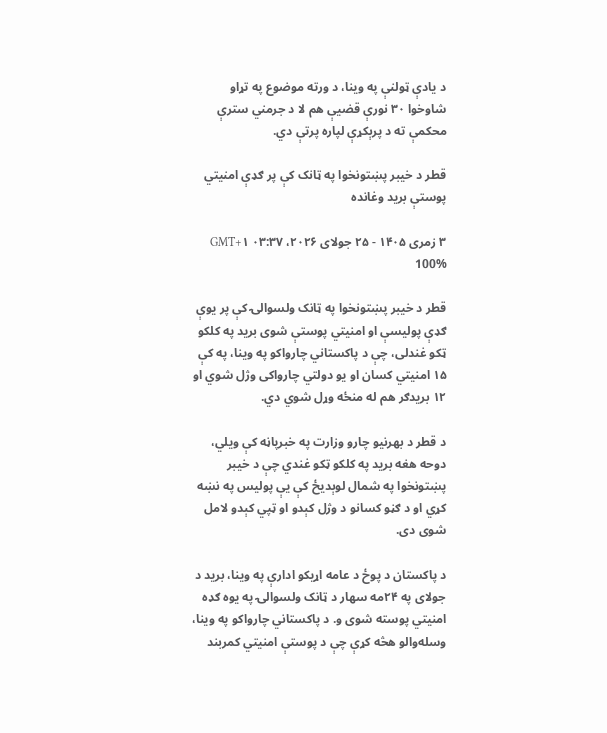د یادې ټولنې په وینا، د ورته موضوع په تړاو شاوخوا ۳۰ نورې قضیې هم لا د جرمني سترې محکمې ته د پرېکړې لپاره پرتې دي.

قطر د خیبر پښتونخوا په ټانک کې پر ګډې امنیتي پوستې برید وغانده

۳ زمری ۱۴۰۵ - ۲۵ جولای ۲۰۲۶، ۰۳:۳۷ GMT+۱
100%

قطر د خیبر پښتونخوا په ټانک ولسوالۍ کې پر یوې ګډې پولیسې او امنیتي پوستې شوی برید په کلکو ټکو غندلی، چې د پاکستاني چارواکو په وینا، په کې ۱۵ امنیتي کسان او یو دولتي چارواکی وژل شوي او ۱۲ بریدګر هم له منځه وړل شوي دي.

د قطر د بهرنیو چارو وزارت په خبرپاڼه کې ویلي، دوحه هغه برید په کلکو ټکو غندي چې د خیبر پښتونخوا په شمال لوېدیځ کې یې پولیس په نښه کړي او د ګڼو کسانو د وژل کېدو او ټپي کېدو لامل شوی دی.

د پاکستان د پوځ د عامه اړیکو ادارې په وینا، برید د جولای په ۲۴مه سهار د ټانک ولسوالۍ په یوه ګډه امنیتي پوسته شوی و. د پاکستاني چارواکو په وینا، وسله‌والو هڅه کړې چې د پوستې امنیتي کمربند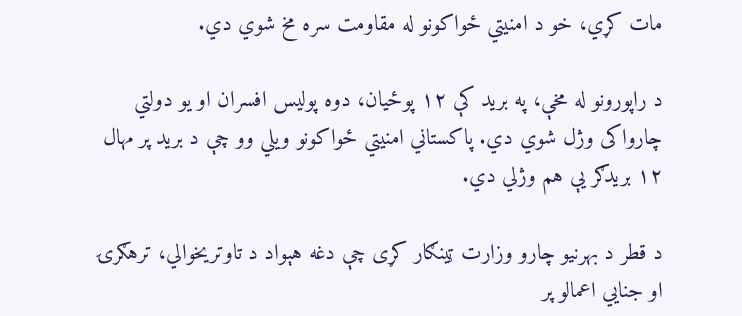مات کړي، خو د امنیتي ځواکونو له مقاومت سره مخ شوي دي.

د راپورونو له مخې، په برید کې ۱۲ پوځیان، دوه پولیس افسران او یو دولتي چارواکی وژل شوي دي. پاکستاني امنیتي ځواکونو ویلي وو چې د برید پر مهال ۱۲ بریدګر یې هم وژلي دي.

د قطر د بهرنیو چارو وزارت ټینګار کړی چې دغه هېواد د تاوتریخوالي، ترهګرۍ او جنایي اعمالو پر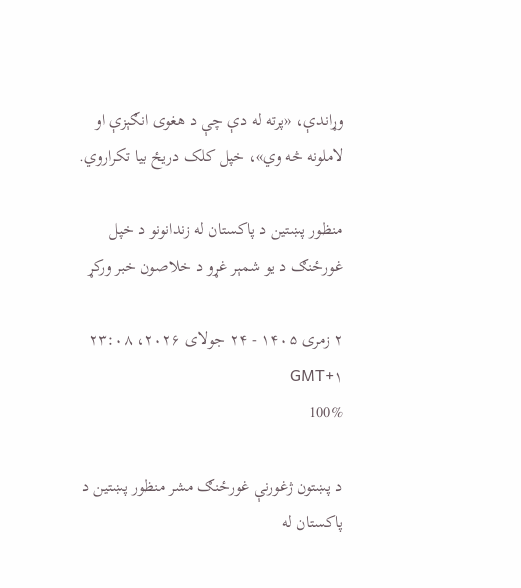وړاندې، «پرته له دې چې د هغوی انګېزې او لاملونه څه وي»، خپل کلک دریځ بیا تکراروي.

منظور پښتین د پاکستان له زندانونو د خپل غورځنګ د یو شمېر غړو د خلاصون خبر ورکړ

۲ زمری ۱۴۰۵ - ۲۴ جولای ۲۰۲۶، ۲۳:۰۸ GMT+۱
100%

د پښتون ژغورنې غورځنګ مشر منظور پښتین د پاکستان له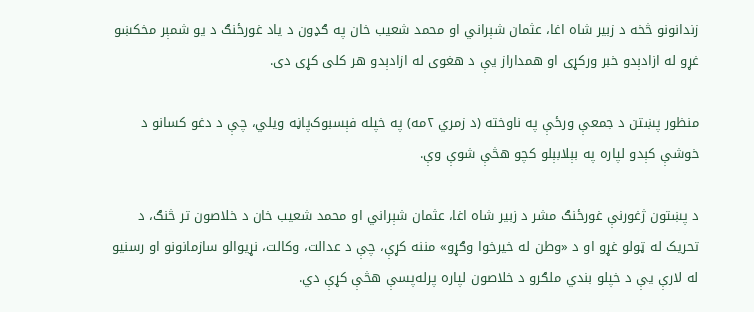زندانونو څخه د زبیر شاه اغا، عثمان شېراني او محمد شعیب خان په ګډون د یاد غورځنګ د یو شمېر مخکښو غړو له ازادېدو خبر ورکړی او همداراز یې د هغوی له ازادېدو هر کلی کړی دی.

منظور پښتن د جمعې ورځې په ناوخته (د زمري ۲مه) په خپله فېسبوک‌پاڼه ویلي، چې د دغو کسانو د خوشې کېدو لپاره په بېلابېلو کچو هڅې شوې وې.

د پښتون ژغورنې غورځنګ مشر د زبیر شاه اغا، عثمان شېراني او محمد شعیب خان د خلاصون تر څنګ، د تحریک له ټولو غړو او د «وطن له خیرخوا وګړو» مننه کړې، چې د عدالت، وکالت، نړیوالو سازمانونو او رسنیو له لارې یې د خپلو بندي ملګرو د خلاصون لپاره پرله‌پسې هڅې کړې دي.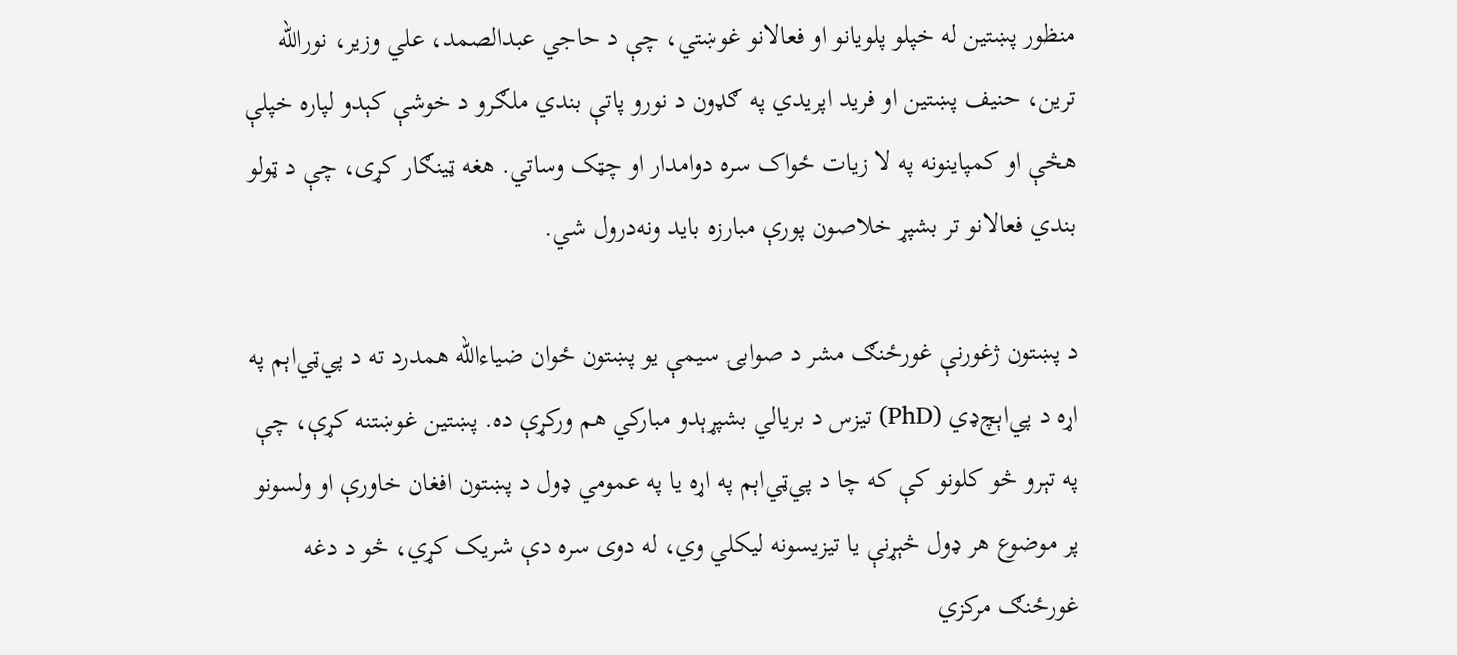منظور پښتین له خپلو پلویانو او فعالانو غوښتي، چې د حاجي عبدالصمد، علي وزیر، نورالله ترین، حنیف پښتین او فرید اپریدي په ګډون د نورو پاتې بندي ملګرو د خوشې کېدو لپاره خپلې هڅې او کمپاینونه په لا زیات ځواک سره دوامدار او چټک وساتي. هغه ټینګار کړی، چې د ټولو بندي فعالانو تر بشپړ خلاصون پورې مبارزه باید ونه‌درول شي.

د پښتون ژغورنې غورځنګ مشر د صوابۍ سیمې یو پښتون ځوان ضیاءالله همدرد ته د پي‌ټي‌اېم په اړه د پي‌اېچ‌ډي (PhD) تیزس د بریالي بشپړېدو مبارکي هم ورکړې ده. پښتین غوښتنه کړې، چې په تېرو څو کلونو کې که چا د پي‌ټي‌اېم په اړه یا په عمومي ډول د پښتون افغان خاورې او ولسونو پر موضوع هر ډول څېړنې یا تیزیسونه لیکلي وي، له دوی سره دې شریک کړي، څو د دغه غورځنګ مرکزي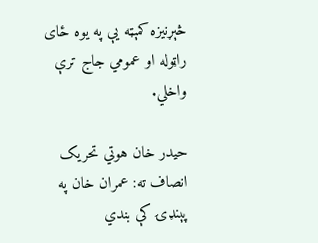څېړنیزه کمېټه یې په یوه ځای راټوله او عمومي جاج ترې واخلي.

حیدر خان هوتي تحریک انصاف ته: عمران خان په پېنډۍ کې بندي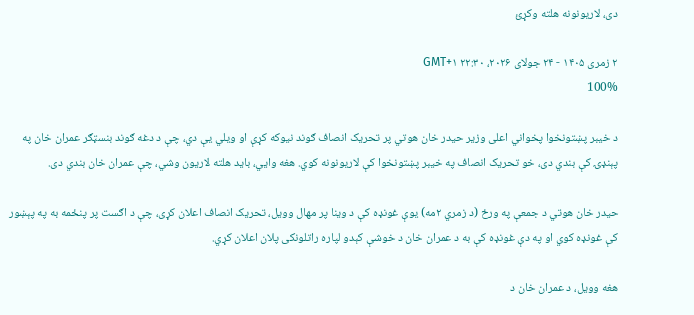دی، لاریونونه هلته وکړئ

۲ زمری ۱۴۰۵ - ۲۴ جولای ۲۰۲۶، ۲۲:۳۰ GMT+۱
100%

د خیبر پښتونخوا پخواني اعلی وزیر حیدر خان هوتي پر تحریک انصاف ګوند نیوکه کړې او ویلي یې دي، چې د دغه ګوند بنسټګر عمران خان په پېنډۍ کې بندي دی، خو تحریک انصاف په خیبر پښتونخوا کې لاریونونه کوي. هغه وايي، باید هلته لاریون وشي، چې عمران خان بندي دی.

حیدر خان هوتي د جمعې په ورځ (د زمري ۲مه) یوې غونډه کې د وینا پر مهال وویل، تحریک انصاف اعلان کړی، چې د اګست پر پنځمه به په پېښور کې غونډه کوي او په دې غونډه کې به د عمران خان د خوشې کېدو لپاره راتلونکی پلان اعلان کړي.

هغه وویل، د عمران خان د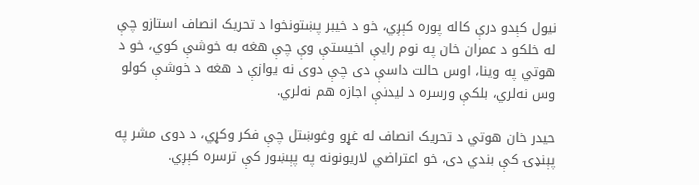نیول کېدو درې کاله پوره کېږي، خو د خیبر پښتونخوا د تحریک انصاف استازو چې له خلکو د عمران خان په نوم رایې اخیستې وې چې هغه به خوشې کوي، خو د هوتي په وینا، اوس حالت داسې دی چې دوی نه یوازې د هغه د خوشې کولو وس نه‌لري، بلکې ورسره د لیدنې اجازه هم نه‌لري.

حیدر خان هوتي د تحریک انصاف له غړو وغوښتل چې فکر وکړي، د دوی مشر په پېنډۍ کې بندي دی، خو اعتراضي لاریونونه په پېښور کې ترسره کېږي.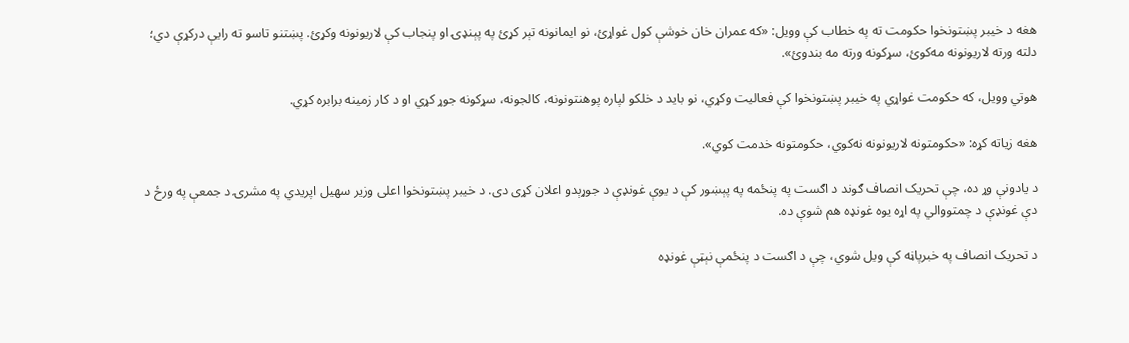هغه د خیبر پښتونخوا حکومت ته په خطاب کې وویل: «که عمران خان خوشې کول غواړئ، نو ايمانونه تېر کړئ په پېنډۍ او پنجاب کې لاریونونه وکړئ. پښتنو تاسو ته رایې درکړې دي؛ دلته ورته لاریونونه مه‌کوئ، سړکونه ورته مه بندوئ».

هوتي وویل، که حکومت غواړي په خیبر پښتونخوا کې فعالیت وکړي، نو باید د خلکو لپاره پوهنتونونه، کالجونه، سړکونه جوړ کړي او د کار زمینه برابره کړي.

هغه زیاته کړه: «حکومتونه لاریونونه نه‌کوي، حکومتونه خدمت کوي».

د يادونې وړ ده، چې تحریک انصاف ګوند د اګست په پنځمه په پېښور کې د یوې غونډې د جوړېدو اعلان کړی دی. د خیبر پښتونخوا اعلی وزیر سهیل اپریدي په مشرۍ د جمعې په ورځ د دې غونډې د چمتووالي په اړه یوه غونډه هم شوې ده.

د تحریک انصاف په خبرپاڼه کې ویل شوي، چې د اګست د پنځمې نېټې غونډه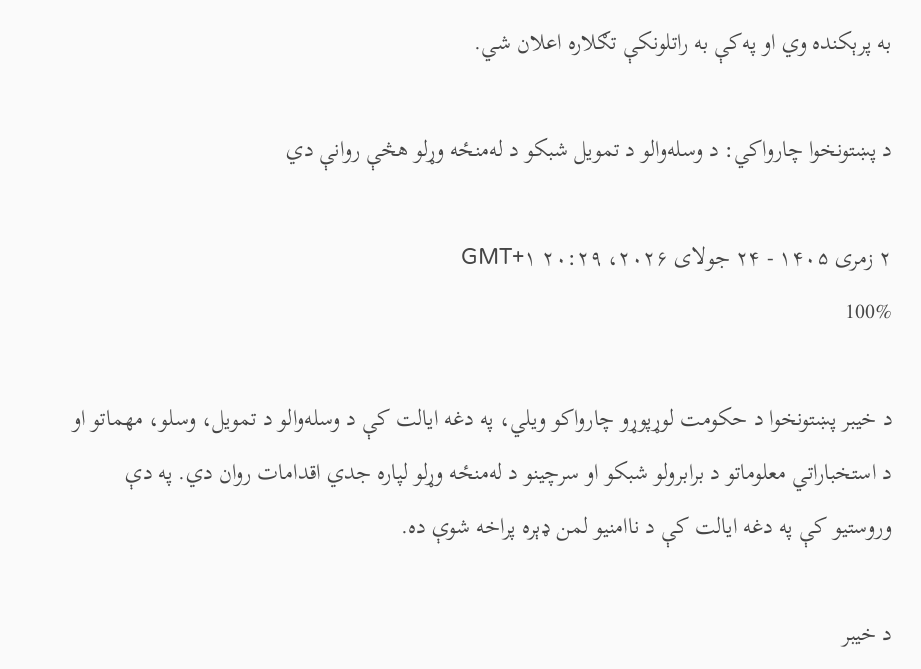به پرېکنده وي او په‌کې به راتلونکې تګلاره اعلان شي.

د پښتونخوا چارواکي: د وسله‌والو د تمویل شبکو د له‌منځه وړلو هڅې روانې دي

۲ زمری ۱۴۰۵ - ۲۴ جولای ۲۰۲۶، ۲۰:۲۹ GMT+۱
100%

د خیبر پښتونخوا د حکومت لوړپوړو چارواکو ویلي، په دغه ایالت کې د وسله‌والو د تمویل، وسلو، مهماتو او د استخباراتي معلوماتو د برابرولو شبکو او سرچینو د له‌منځه وړلو لپاره جدي اقدامات روان دي. په دې وروستیو کې په دغه ایالت کې د ناامنیو لمن ډېره پراخه شوې ده.

د خیبر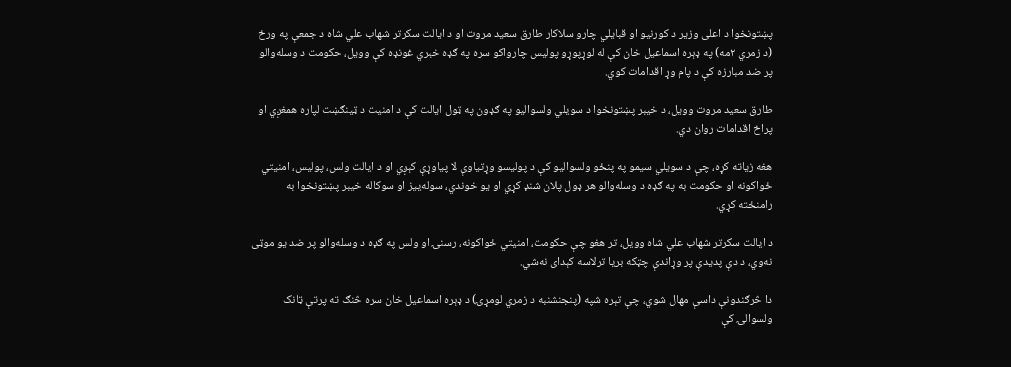پښتونخوا د اعلی وزیر د کورنیو او قبایلي چارو سلاکار طارق سعید مروت او د ایالت سکرتر شهاب علي شاه د جمعې په ورځ (د زمري ۲مه) په ډېره اسماعیل خان کې له لوړپوړو پولیس چارواکو سره په ګډه خبري غونډه کې وویل، حکومت د وسله‌والو پر ضد مبارزه کې د پام وړ اقدامات کوي.

طارق سعید مروت وویل، د خیبر پښتونخوا د سویلي ولسوالیو په ګډون په ټول ایالت کې د امنیت د ټینګښت لپاره همغږي او پراخ اقدامات روان دي.

هغه زیاته کړه، چې د سویلي سیمو په پنځو ولسوالیو کې د پولیسو وړتیاوې لا پیاوړې کېږي او د ایالت ولس، پولیس، امنیتي ځواکونه او حکومت به په ګډه د وسله‌والو هر ډول پلان شنډ کړي او یو خوندي، سوله‌ییز او سوکاله خیبر پښتونخوا به رامنځته کړي.

د ایالت سکرتر شهاب علي شاه وویل، تر هغو چې حکومت، امنیتي ځواکونه، رسنۍ او ولس په ګډه د وسله‌والو پر ضد یو موټی نه‌وي، د دې پدیدې پر وړاندې چټکه بریا ترلاسه کېدای نه‌شي.

دا څرګندونې داسې مهال شوي، چې تېره شپه (پنجنشنبه د زمري لومړۍ) د ډېره اسماعیل خان سره څنګ ته پرتې ټانک ولسوالۍ کې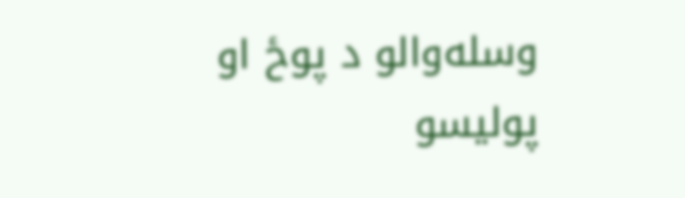وسله‌والو د پوځ او پولیسو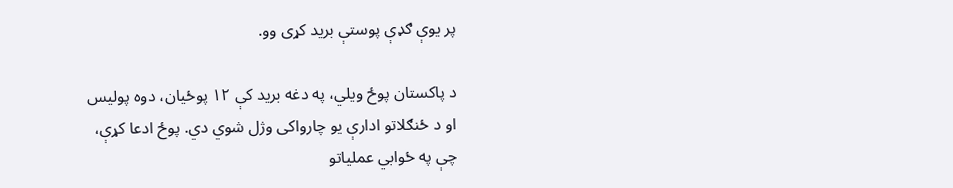پر یوې ګډې پوستې برید کړی وو.

د پاکستان پوځ ویلي، په دغه برید کې ۱۲ پوځیان، دوه پولیس او د ځنګلاتو ادارې یو چارواکی وژل شوي دي. پوځ ادعا کړې، چې په ځوابي عملیاتو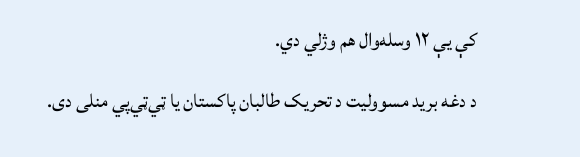کې یې ۱۲ وسله‌وال هم وژلي دي.

د دغه برید مسوولیت د تحریک طالبان پاکستان یا ټي‌ټي‌پي منلی دی.